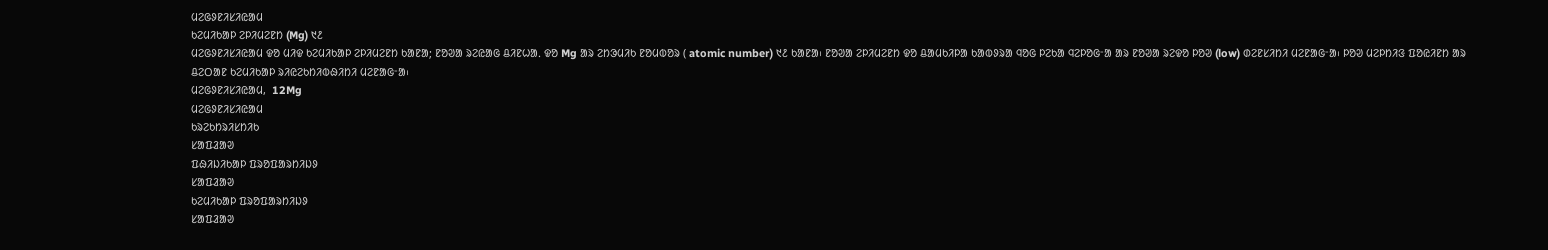ᱢᱮᱜᱽᱱᱤᱥᱤᱭᱟᱢ
ᱠᱮᱢᱤᱠᱟᱞ ᱮᱞᱤᱢᱮᱱᱴ (Mg) ᱑᱒
ᱢᱮᱜᱽᱱᱤᱥᱤᱭᱟᱢ ᱫᱚ ᱢᱤᱫ ᱠᱮᱢᱤᱠᱟᱞ ᱮᱞᱤᱢᱮᱱᱴ ᱠᱟᱱᱟ; ᱱᱚᱣᱟ ᱨᱮᱭᱟᱜ ᱪᱤᱱᱦᱟᱹ ᱫᱚ Mg ᱟᱨ ᱮᱴᱳᱢᱤᱠ ᱱᱚᱢᱵᱚᱨ ( atomic number) ᱑᱒ ᱠᱟᱱᱟ᱾ ᱱᱚᱣᱟ ᱮᱞᱤᱢᱮᱱᱴ ᱫᱚ ᱪᱟᱢᱠᱤᱞᱟ ᱠᱟᱵᱽᱨᱟ ᱧᱚᱜ ᱞᱮᱠᱟ ᱧᱮᱞᱚᱜᱼᱟ ᱟᱨ ᱱᱚᱣᱟ ᱨᱮᱫᱚ ᱞᱚᱣ (low) ᱰᱮᱱᱥᱤᱴᱤ ᱢᱮᱱᱟᱜᱼᱟ᱾ ᱞᱚᱣ ᱢᱮᱞᱴᱤᱝ ᱯᱚᱭᱤᱱᱴ ᱟᱨ ᱪᱮᱛᱟᱱ ᱠᱮᱢᱤᱠᱟᱞ ᱨᱤᱭᱮᱠᱴᱤᱵᱷᱤᱴᱤ ᱢᱮᱱᱟᱜᱼᱟ᱾
ᱢᱮᱜᱽᱱᱤᱥᱤᱭᱟᱢ,  12Mg
ᱢᱮᱜᱽᱱᱤᱥᱤᱭᱟᱢ
ᱠᱨᱮᱠᱴᱨᱤᱥᱴᱤᱠ
ᱥᱟᱯᱲᱟᱣ
ᱯᱷᱤᱡᱤᱠᱟᱞ ᱯᱨᱚᱯᱟᱨᱴᱤᱡᱽ
ᱥᱟᱯᱲᱟᱣ
ᱠᱮᱢᱤᱠᱟᱞ ᱯᱨᱚᱯᱟᱨᱴᱤᱡᱽ
ᱥᱟᱯᱲᱟᱣ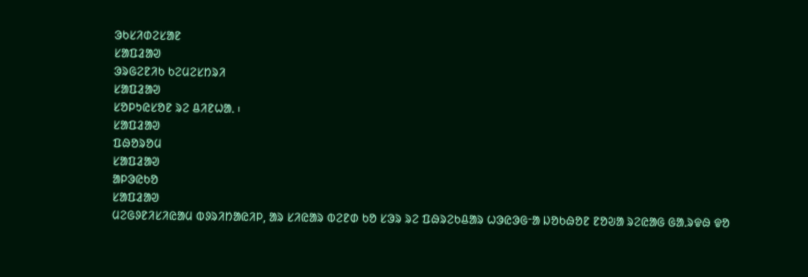ᱳᱠᱥᱤᱰᱮᱥᱟᱱ
ᱥᱟᱯᱲᱟᱣ
ᱳᱨᱜᱮᱱᱤᱠ ᱠᱮᱢᱮᱥᱴᱨᱤ
ᱥᱟᱯᱲᱟᱣ
ᱥᱚᱞᱩᱭᱥᱚᱱ ᱨᱮ ᱪᱤᱱᱦᱟᱹ ᱾
ᱥᱟᱯᱲᱟᱣ
ᱯᱷᱚᱨᱚᱢ
ᱥᱟᱯᱲᱟᱣ
ᱟᱞᱳᱭᱠᱚ
ᱥᱟᱯᱲᱟᱣ
ᱢᱮᱜᱽᱱᱤᱥᱤᱭᱟᱢ ᱵᱽᱨᱤᱴᱟᱭᱤᱞ, ᱟᱨ ᱥᱤᱭᱟᱨ ᱵᱮᱱᱰ ᱠᱚ ᱥᱳᱨ ᱨᱮ ᱯᱷᱨᱮᱠᱪᱟᱨ ᱦᱳᱭᱳᱜᱼᱟ ᱡᱚᱠᱷᱚᱱ ᱱᱚᱶᱟ ᱨᱮᱭᱟᱜ ᱜᱟᱹᱨᱫᱷ ᱫᱚ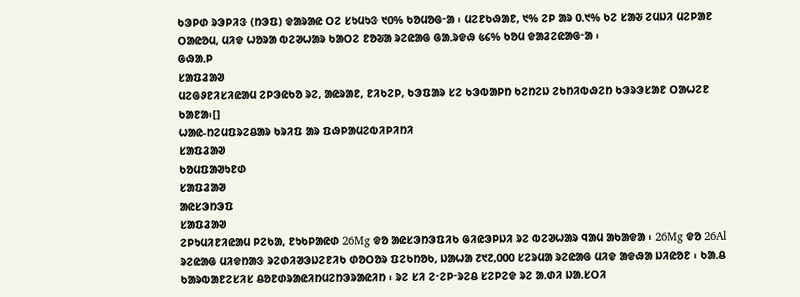ᱠᱳᱞᱰ ᱨᱳᱞᱤᱝ (ᱴᱳᱯ) ᱫᱟᱨᱟᱭ ᱛᱮ ᱥᱩᱢᱩᱝ ᱑᱐% ᱠᱚᱢᱚᱜᱼᱟ ᱾ ᱢᱮᱱᱠᱷᱟᱱ, ᱑% ᱮᱞ ᱟᱨ ᱐ᱹ᱑% ᱠᱮ ᱥᱟᱶ ᱮᱢᱡᱤ ᱢᱮᱞᱟᱱ ᱛᱟᱭᱚᱢ, ᱢᱤᱫ ᱦᱚᱨᱟ ᱵᱮᱣᱦᱟᱨ ᱠᱟᱛᱮ ᱱᱚᱶᱟ ᱨᱮᱭᱟᱜ ᱜᱟᱹᱨᱫᱷ ᱕᱔% ᱠᱚᱢ ᱫᱟᱲᱮᱭᱟᱜᱼᱟ ᱾
ᱜᱷᱟᱹᱞ
ᱥᱟᱯᱲᱟᱣ
ᱢᱮᱜᱽᱱᱤᱥᱤᱭᱟᱢ ᱮᱞᱳᱭᱠᱚ ᱨᱮ, ᱟᱭᱨᱟᱱ, ᱱᱤᱠᱮᱞ, ᱠᱳᱯᱟᱨ ᱥᱮ ᱠᱳᱵᱟᱞᱴ ᱠᱮᱴᱮᱡ ᱮᱠᱴᱤᱵᱷᱮᱴ ᱠᱳᱨᱳᱥᱟᱱ ᱛᱟᱦᱮᱱ ᱠᱟᱱᱟ᱾[]
ᱦᱟᱭ-ᱴᱮᱢᱯᱨᱮᱪᱟᱨ ᱠᱨᱤᱯ ᱟᱨ ᱯᱷᱞᱟᱢᱮᱵᱤᱞᱤᱴᱤ
ᱥᱟᱯᱲᱟᱣ
ᱠᱚᱢᱯᱟᱣᱩᱱᱰ
ᱥᱟᱯᱲᱟᱣ
ᱟᱭᱥᱳᱴᱳᱯ
ᱥᱟᱯᱲᱟᱣ
ᱮᱞᱩᱢᱤᱱᱤᱭᱟᱢ ᱞᱮᱠᱟ, ᱱᱩᱠᱞᱟᱭᱰ 26Mg ᱫᱚ ᱟᱭᱥᱳᱴᱳᱯᱤᱠ ᱜᱤᱭᱳᱞᱡᱤ ᱨᱮ ᱵᱮᱣᱦᱟᱨ ᱧᱟᱢ ᱟᱠᱟᱫᱟ ᱾ 26Mg ᱫᱚ 26Al ᱨᱮᱭᱟᱜ ᱢᱤᱫᱴᱟᱝ ᱨᱮᱰᱤᱣᱳᱡᱮᱱᱤᱠ ᱰᱚᱛᱚᱨ ᱯᱮᱠᱴᱚᱠ, ᱡᱟᱦᱟ ᱗᱑᱗,᱐᱐᱐ ᱥᱮᱨᱢᱟ ᱨᱮᱭᱟᱜ ᱢᱤᱫ ᱟᱫᱷᱟ ᱡᱤᱭᱚᱱ ᱾ ᱠᱟᱹᱪ ᱠᱟᱨᱵᱟᱱᱮᱥᱤᱥ ᱪᱚᱱᱰᱨᱟᱭᱤᱴᱢᱮᱴᱳᱨᱟᱭᱤᱴ ᱾ ᱨᱮ ᱥᱤ ᱮᱼᱮᱞᱼᱨᱮᱪ ᱥᱮᱞᱮᱫ ᱨᱮ ᱟᱹᱰᱤ ᱡᱟᱹᱥᱛᱤ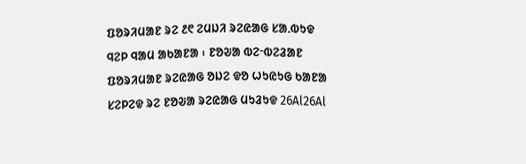ᱯᱚᱨᱤᱢᱟᱱ ᱨᱮ ᱒᱖ ᱮᱢᱡᱤ ᱨᱮᱭᱟᱜ ᱥᱟᱹᱵᱩᱫ ᱧᱮᱞ ᱧᱟᱢ ᱟᱠᱟᱱᱟ ᱾ ᱱᱚᱶᱟ ᱵᱮᱼᱵᱮᱲᱟᱱ ᱯᱚᱨᱤᱢᱟᱱ ᱨᱮᱭᱟᱜ ᱚᱡᱮ ᱫᱚ ᱦᱩᱭᱩᱜ ᱠᱟᱱᱟ ᱥᱮᱞᱮᱫ ᱨᱮ ᱱᱚᱶᱟ ᱨᱮᱭᱟᱜ ᱢᱩᱲᱩᱫ 26Al26Al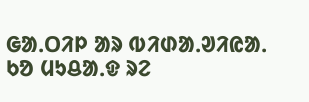ᱜᱟᱹᱛᱤᱞ ᱟᱨ ᱵᱤᱰᱟᱹᱣᱤᱭᱟᱹ ᱠᱚ ᱢᱩᱪᱟᱹᱫ ᱨᱮ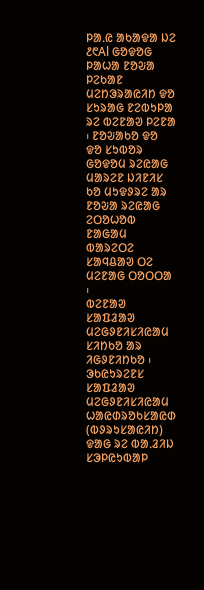ᱞᱟᱹᱭ ᱟᱠᱟᱫᱟ ᱡᱮ ᱒᱖Al ᱜᱚᱫᱚᱜ ᱞᱟᱦᱟ ᱱᱚᱶᱟ ᱞᱮᱠᱟᱱ ᱢᱮᱴᱳᱨᱟᱭᱤᱴ ᱫᱚ ᱥᱩᱨᱟᱜ ᱱᱮᱵᱩᱞᱟ ᱨᱮ ᱵᱮᱱᱟᱣ ᱞᱮᱱᱟ ᱾ ᱱᱚᱶᱟᱠᱚ ᱫᱚ ᱫᱚ ᱥᱩᱵᱚᱨ ᱜᱚᱫᱚᱢ ᱨᱮᱭᱟᱜ ᱢᱟᱨᱮᱱ ᱡᱤᱱᱤᱥ ᱠᱚ ᱢᱩᱫᱽᱨᱮ ᱟᱨ ᱱᱚᱶᱟ ᱨᱮᱭᱟᱜ ᱮᱛᱚᱦᱚᱵ ᱱᱟᱜᱟᱢ ᱵᱟᱨᱮᱛᱮ ᱥᱟᱧᱪᱟᱣ ᱛᱮ ᱢᱮᱱᱟᱜ ᱛᱚᱛᱛᱟ ᱾
ᱵᱮᱱᱟᱣ
ᱥᱟᱯᱲᱟᱣ
ᱢᱮᱜᱽᱱᱤᱥᱤᱭᱟᱢ ᱥᱤᱴᱠᱚ ᱟᱨ ᱤᱜᱽᱱᱤᱴᱠᱚ ᱾
ᱳᱠᱭᱩᱨᱮᱱᱥ
ᱥᱟᱯᱲᱟᱣ
ᱢᱮᱜᱽᱱᱤᱥᱤᱭᱟᱢ ᱦᱟᱭᱰᱨᱚᱠᱥᱟᱭᱰ (ᱵᱽᱨᱩᱥᱟᱭᱤᱴ) ᱫᱟᱜ ᱨᱮ ᱵᱟᱹᱲᱤᱡ ᱥᱳᱞᱭᱩᱵᱟᱞ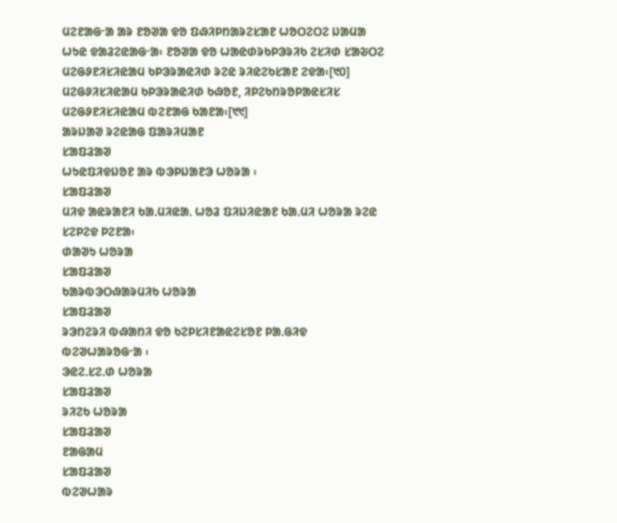ᱢᱮᱱᱟᱜᱼᱟ ᱟᱨ ᱱᱚᱣᱟ ᱫᱚ ᱯᱷᱤᱞᱴᱟᱨᱮᱥᱟᱱ ᱦᱚᱛᱮᱛᱮ ᱡᱟᱢᱟ ᱦᱩᱭ ᱫᱟᱲᱮᱭᱟᱜᱼᱟ᱾ ᱱᱚᱣᱟ ᱫᱚ ᱦᱟᱭᱰᱨᱠᱞᱳᱨᱤᱠ ᱮᱥᱤᱰ ᱥᱟᱶᱛᱮ ᱢᱮᱜᱽᱱᱤᱥᱤᱭᱟᱢ ᱠᱞᱳᱨᱟᱭᱤᱰ ᱨᱮᱭ ᱨᱤᱭᱮᱠᱥᱟᱱ ᱮᱫᱟ᱾[᱑᱐]
ᱢᱮᱜᱽᱤᱥᱤᱭᱟᱢ ᱠᱞᱳᱨᱟᱭᱤᱰ ᱠᱷᱚᱱ, ᱤᱞᱮᱠᱴᱨᱚᱞᱟᱭᱥᱤᱥ ᱢᱮᱜᱽᱱᱤᱥᱤᱭᱟᱢ ᱵᱮᱱᱟᱜ ᱠᱟᱱᱟ᱾[᱑᱑]
ᱟᱨᱡᱟᱣ ᱨᱮᱭᱟᱜ ᱯᱟᱨᱤᱢᱟᱱ
ᱥᱟᱯᱲᱟᱣ
ᱦᱩᱭᱯᱤᱫᱡᱚᱱ ᱟᱨ ᱵᱳᱞᱡᱟᱱᱳ ᱦᱚᱨᱟ ᱾
ᱥᱟᱯᱲᱟᱣ
ᱢᱤᱫ ᱟᱭᱨᱟᱱᱤ ᱠᱟᱹᱢᱤᱭᱟᱹ ᱦᱚᱲ ᱯᱤᱡᱤᱭᱟᱱ ᱠᱟᱹᱢᱤ ᱦᱚᱨᱟ ᱨᱮᱭ ᱥᱮᱞᱮᱫ ᱞᱮᱱᱟ᱾
ᱰᱟᱣᱩ ᱦᱚᱨᱟ
ᱥᱟᱯᱲᱟᱣ
ᱠᱟᱨᱵᱳᱛᱷᱟᱨᱢᱤᱠ ᱦᱚᱨᱟ
ᱥᱟᱯᱲᱟᱣ
ᱨᱳᱴᱮᱨᱤ ᱵᱷᱟᱴᱤ ᱫᱚ ᱠᱮᱞᱥᱤᱱᱟᱭᱮᱥᱚᱱ ᱞᱟᱹᱜᱤᱫ ᱵᱮᱣᱦᱟᱨᱚᱜᱼᱟ ᱾
ᱳᱭᱮᱹᱥᱮᱹᱰ ᱦᱚᱨᱟ
ᱥᱟᱯᱲᱟᱣ
ᱨᱤᱮᱠ ᱦᱚᱨᱟ
ᱥᱟᱯᱲᱟᱣ
ᱱᱟᱜᱟᱢ
ᱥᱟᱯᱲᱟᱣ
ᱵᱮᱣᱦᱟᱨ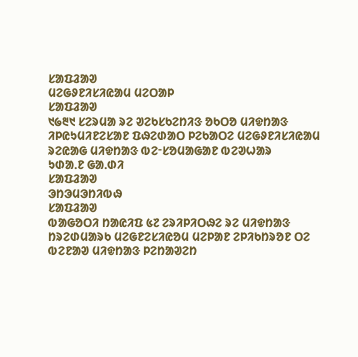ᱥᱟᱯᱲᱟᱣ
ᱢᱮᱜᱽᱱᱤᱥᱤᱭᱟᱢ ᱢᱮᱛᱟᱞ
ᱥᱟᱯᱲᱟᱣ
᱑᱙᱓᱑ ᱥᱮᱨᱢᱟ ᱨᱮ ᱣᱮᱠᱥᱠᱮᱴᱤᱝ ᱚᱠᱛᱚ ᱢᱤᱫᱴᱟᱝ ᱤᱞᱭᱩᱢᱤᱱᱮᱥᱟᱱ ᱯᱷᱮᱰᱟᱛ ᱞᱮᱠᱟᱛᱮ ᱢᱮᱜᱽᱱᱤᱥᱤᱭᱟᱢ ᱨᱮᱭᱟᱜ ᱢᱤᱫᱴᱟᱝ ᱵᱮᱼᱥᱚᱢᱟᱜᱟᱱ ᱵᱮᱣᱦᱟᱨ
ᱩᱰᱟᱹᱱ ᱜᱟᱹᱰᱤ
ᱥᱟᱯᱲᱟᱣ
ᱳᱴᱳᱢᱳᱴᱤᱵᱷ
ᱥᱟᱯᱲᱟᱣ
ᱵᱟᱜᱚᱛᱤ ᱴᱟᱭᱤᱯ ᱕᱗ ᱮᱨᱤᱞᱤᱛᱷᱮ ᱨᱮ ᱢᱤᱫᱴᱟᱝ ᱴᱨᱮᱰᱢᱟᱨᱠ ᱢᱮᱜᱱᱮᱥᱤᱭᱚᱢ ᱢᱮᱞᱟᱱ ᱮᱞᱤᱠᱴᱨᱚᱱ ᱛᱮ ᱵᱮᱱᱟᱣ ᱢᱤᱫᱴᱟᱝ ᱞᱮᱴᱟᱣᱮᱴ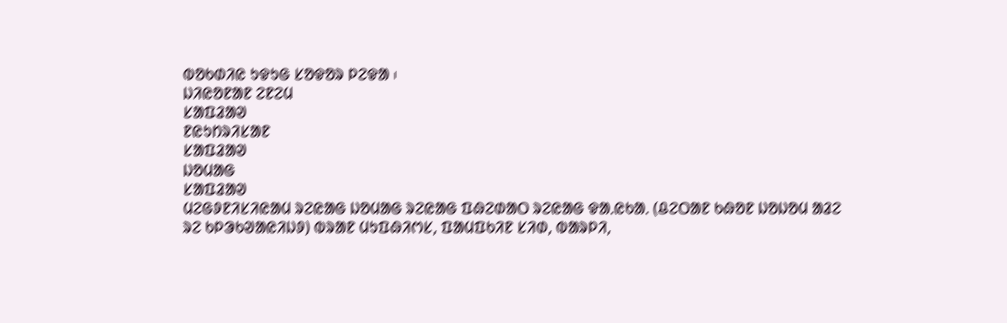ᱵᱚᱠᱰᱤᱭ ᱩᱫᱩᱜ ᱥᱚᱫᱚᱨ ᱞᱮᱫᱟ ᱾
ᱡᱤᱭᱚᱱᱟᱱ ᱮᱱᱮᱢ
ᱥᱟᱯᱲᱟᱣ
ᱱᱭᱩᱴᱨᱤᱥᱟᱱ
ᱥᱟᱯᱲᱟᱣ
ᱡᱚᱢᱟᱜ
ᱥᱟᱯᱲᱟᱣ
ᱢᱮᱜᱽᱱᱤᱥᱤᱭᱟᱢ ᱨᱮᱭᱟᱜ ᱡᱚᱢᱟᱜ ᱨᱮᱭᱟᱜ ᱯᱷᱮᱰᱟᱛ ᱨᱮᱭᱟᱜ ᱫᱟᱹᱭᱠᱟᱹ (ᱪᱮᱛᱟᱱ ᱠᱷᱚᱱ ᱡᱚᱡᱚᱢ ᱟᱲᱮ ᱨᱮ ᱠᱞᱳᱠᱣᱟᱭᱤᱡᱽ) ᱵᱨᱟᱱ ᱢᱩᱯᱷᱤᱬᱥ, ᱯᱟᱢᱯᱠᱤᱱ ᱥᱤᱰ, ᱵᱟᱨᱞᱤ,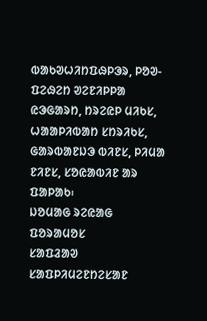ᱵᱟᱠᱣᱦᱤᱴᱯᱷᱞᱳᱨ, ᱞᱚᱣ-ᱯᱮᱷᱮᱴ ᱣᱮᱱᱤᱞᱞᱟ ᱭᱳᱜᱟᱨᱴ, ᱴᱨᱮᱭᱞ ᱢᱤᱠᱥ, ᱦᱟᱟᱞᱤᱵᱟᱴ ᱥᱴᱨᱤᱠᱥ, ᱜᱟᱨᱵᱟᱱᱡᱳ ᱵᱤᱱᱥ, ᱞᱤᱢᱟ ᱱᱤᱱᱥ, ᱥᱚᱭᱟᱵᱤᱱ ᱟᱨ ᱯᱟᱞᱟᱠ᱾
ᱡᱚᱢᱟᱜ ᱨᱮᱭᱟᱜ ᱯᱚᱨᱟᱢᱚᱥ
ᱥᱟᱯᱲᱟᱣ
ᱥᱟᱯᱞᱤᱢᱮᱱᱴᱮᱥᱟᱱ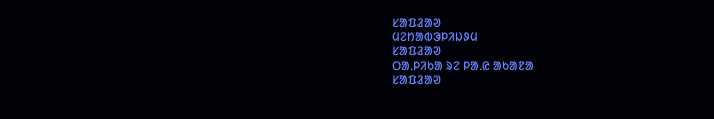ᱥᱟᱯᱲᱟᱣ
ᱢᱮᱴᱟᱵᱳᱞᱤᱡᱽᱢ
ᱥᱟᱯᱲᱟᱣ
ᱛᱟᱹᱞᱤᱠᱟ ᱨᱮ ᱞᱟᱹᱭ ᱟᱠᱟᱱᱟ
ᱥᱟᱯᱲᱟᱣ